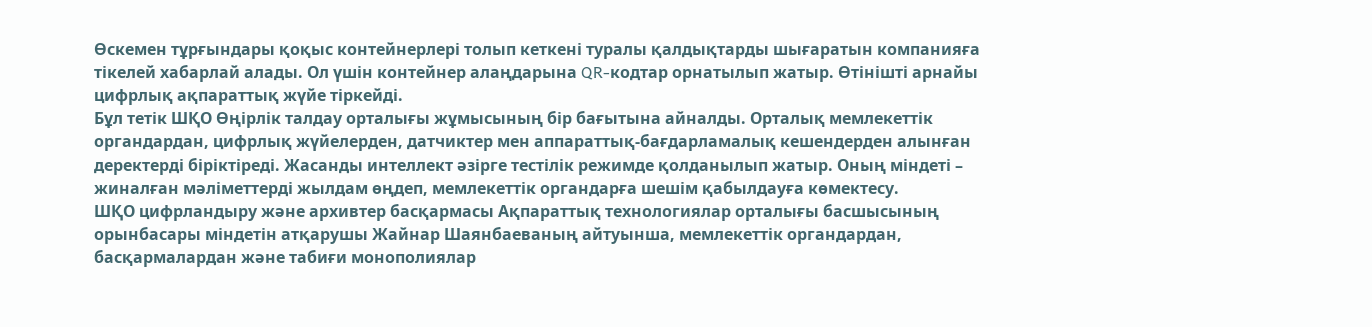Өскемен тұрғындары қоқыс контейнерлері толып кеткені туралы қалдықтарды шығаратын компанияға тікелей хабарлай алады. Ол үшін контейнер алаңдарына QR-кодтар орнатылып жатыр. Өтінішті арнайы цифрлық ақпараттық жүйе тіркейді.
Бұл тетік ШҚО Өңірлік талдау орталығы жұмысының бір бағытына айналды. Орталық мемлекеттік органдардан, цифрлық жүйелерден, датчиктер мен аппараттық-бағдарламалық кешендерден алынған деректерді біріктіреді. Жасанды интеллект әзірге тестілік режимде қолданылып жатыр. Оның міндеті – жиналған мәліметтерді жылдам өңдеп, мемлекеттік органдарға шешім қабылдауға көмектесу.
ШҚО цифрландыру және архивтер басқармасы Ақпараттық технологиялар орталығы басшысының орынбасары міндетін атқарушы Жайнар Шаянбаеваның айтуынша, мемлекеттік органдардан, басқармалардан және табиғи монополиялар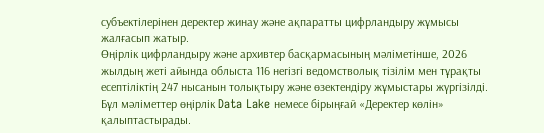субъектілерінен деректер жинау және ақпаратты цифрландыру жұмысы жалғасып жатыр.
Өңірлік цифрландыру және архивтер басқармасының мәліметінше, 2026 жылдың жеті айында облыста 116 негізгі ведомстволық тізілім мен тұрақты есептіліктің 247 нысанын толықтыру және өзектендіру жұмыстары жүргізілді. Бұл мәліметтер өңірлік Data Lake немесе бірыңғай «Деректер көлін» қалыптастырады.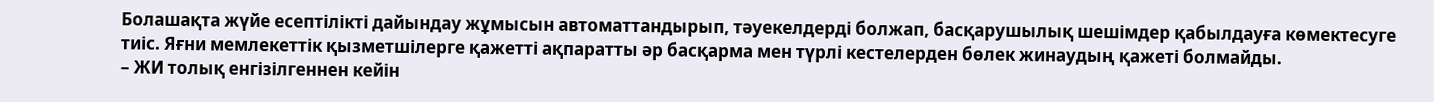Болашақта жүйе есептілікті дайындау жұмысын автоматтандырып, тәуекелдерді болжап, басқарушылық шешімдер қабылдауға көмектесуге тиіс. Яғни мемлекеттік қызметшілерге қажетті ақпаратты әр басқарма мен түрлі кестелерден бөлек жинаудың қажеті болмайды.
– ЖИ толық енгізілгеннен кейін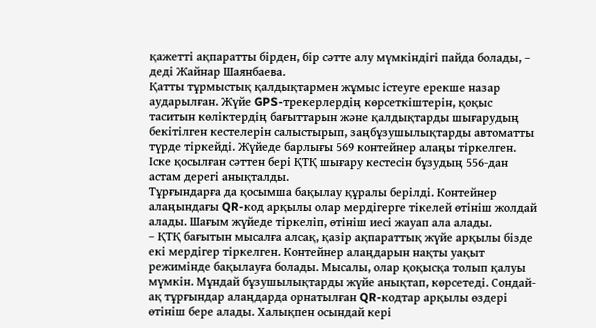қажетті ақпаратты бірден, бір сәтте алу мүмкіндігі пайда болады, – деді Жайнар Шаянбаева.
Қатты тұрмыстық қалдықтармен жұмыс істеуге ерекше назар аударылған. Жүйе GPS-трекерлердің көрсеткіштерін, қоқыс таситын көліктердің бағыттарын және қалдықтарды шығарудың бекітілген кестелерін салыстырып, заңбұзушылықтарды автоматты түрде тіркейді. Жүйеде барлығы 569 контейнер алаңы тіркелген. Іске қосылған сәттен бері ҚТҚ шығару кестесін бұзудың 556-дан астам дерегі анықталды.
Тұрғындарға да қосымша бақылау құралы берілді. Контейнер алаңындағы QR-код арқылы олар мердігерге тікелей өтініш жолдай алады. Шағым жүйеде тіркеліп, өтініш иесі жауап ала алады.
– ҚТҚ бағытын мысалға алсақ, қазір ақпараттық жүйе арқылы бізде екі мердігер тіркелген. Контейнер алаңдарын нақты уақыт режимінде бақылауға болады. Мысалы, олар қоқысқа толып қалуы мүмкін. Мұндай бұзушылықтарды жүйе анықтап, көрсетеді. Сондай-ақ тұрғындар алаңдарда орнатылған QR-кодтар арқылы өздері өтініш бере алады. Халықпен осындай кері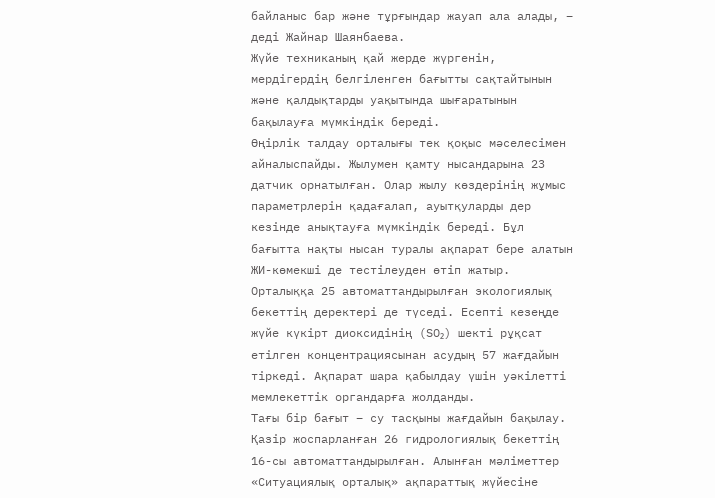байланыс бар және тұрғындар жауап ала алады, – деді Жайнар Шаянбаева.
Жүйе техниканың қай жерде жүргенін, мердігердің белгіленген бағытты сақтайтынын және қалдықтарды уақытында шығаратынын бақылауға мүмкіндік береді.
Өңірлік талдау орталығы тек қоқыс мәселесімен айналыспайды. Жылумен қамту нысандарына 23 датчик орнатылған. Олар жылу көздерінің жұмыс параметрлерін қадағалап, ауытқуларды дер кезінде анықтауға мүмкіндік береді. Бұл бағытта нақты нысан туралы ақпарат бере алатын ЖИ-көмекші де тестілеуден өтіп жатыр.
Орталыққа 25 автоматтандырылған экологиялық бекеттің деректері де түседі. Есепті кезеңде жүйе күкірт диоксидінің (SO₂) шекті рұқсат етілген концентрациясынан асудың 57 жағдайын тіркеді. Ақпарат шара қабылдау үшін уәкілетті мемлекеттік органдарға жолданды.
Тағы бір бағыт – су тасқыны жағдайын бақылау. Қазір жоспарланған 26 гидрологиялық бекеттің 16-сы автоматтандырылған. Алынған мәліметтер «Ситуациялық орталық» ақпараттық жүйесіне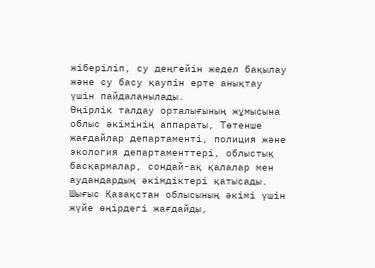жіберіліп, су деңгейін жедел бақылау және су басу қаупін ерте анықтау үшін пайдаланылады.
Өңірлік талдау орталығының жұмысына облыс әкімінің аппараты, Төтенше жағдайлар департаменті, полиция және экология департаменттері, облыстық басқармалар, сондай-ақ қалалар мен аудандардың әкімдіктері қатысады.
Шығыс Қазақстан облысының әкімі үшін жүйе өңірдегі жағдайды,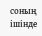соның ішінде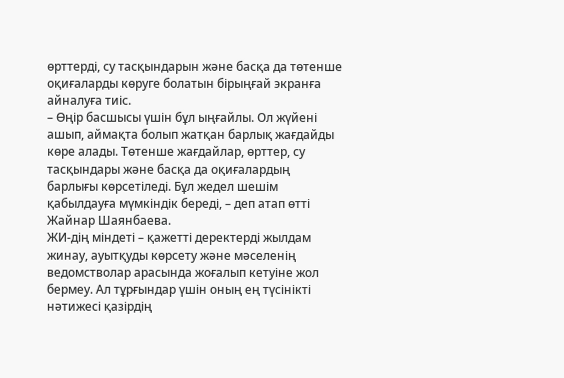өрттерді, су тасқындарын және басқа да төтенше оқиғаларды көруге болатын бірыңғай экранға айналуға тиіс.
– Өңір басшысы үшін бұл ыңғайлы. Ол жүйені ашып, аймақта болып жатқан барлық жағдайды көре алады. Төтенше жағдайлар, өрттер, су тасқындары және басқа да оқиғалардың барлығы көрсетіледі. Бұл жедел шешім қабылдауға мүмкіндік береді, – деп атап өтті Жайнар Шаянбаева.
ЖИ-дің міндеті – қажетті деректерді жылдам жинау, ауытқуды көрсету және мәселенің ведомстволар арасында жоғалып кетуіне жол бермеу. Ал тұрғындар үшін оның ең түсінікті нәтижесі қазірдің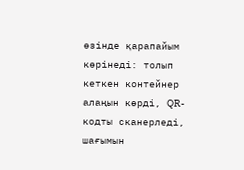өзінде қарапайым көрінеді: толып кеткен контейнер алаңын көрді, QR-кодты сканерледі, шағымын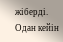жіберді. Одан кейін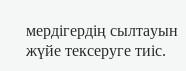мердігердің сылтауын жүйе тексеруге тиіс.